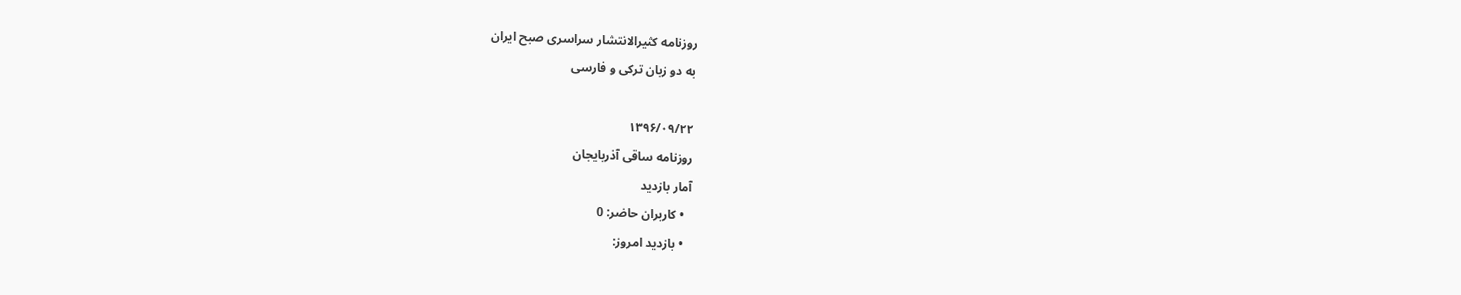روزنامه کثیرالانتشار سراسری صبح ایران
به دو زبان ترکی و فارسی

۱۳۹۶/۰۹/۲۲
روزنامه ساقی آذربایجان
آمار بازدید
  • کاربران حاضر: 0
  • بازدید امروز: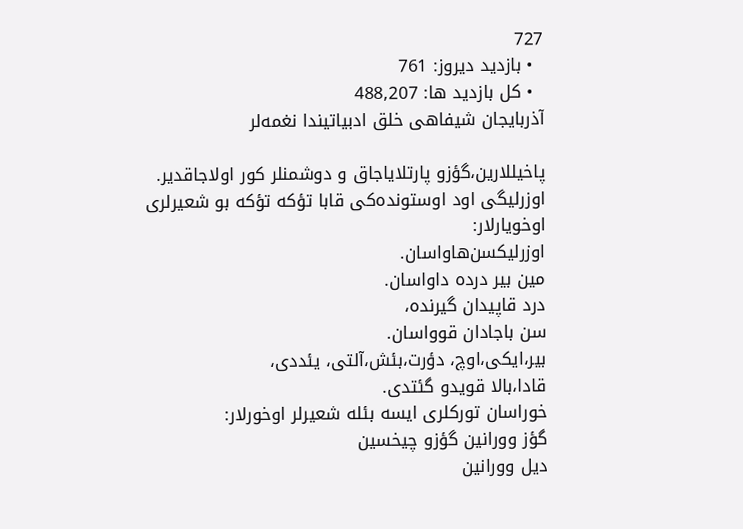727
  • بازدید دیروز: 761
  • کل بازدید ها: 488,207
آذربایجان شیفاهی خلق ادبیاتیندا نغمه‌لر

پاخیللارین‌،گؤزو پارتلایاجاق و دوشمنلر کور اولاجاقدیر. اوزرلیگی اود اوستونده‌کی قابا تؤکه تؤکه بو شعیرلری اوخویارلار:
اوزرلیکسن‌هاواسان.
مین بیر درده داواسان.
درد قاپیدان گیرنده،
سن باجادان قوواسان.
بیر،ایکی،اوچ، دؤرت،بئش،آلتی، یئددی،
قادا‌،بالا قویدو گئتدی.
خوراسان تورکلری ایسه بئله شعیرلر اوخورلار:
گؤز وورانین گؤزو چیخسین
دیل وورانین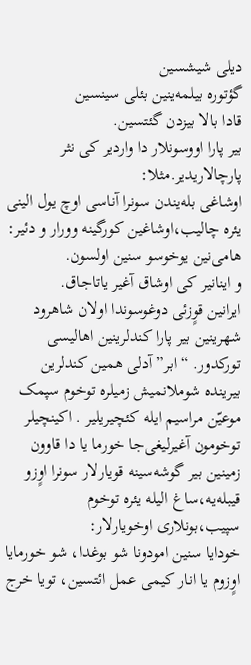دیلی شیشسین
گؤتوره بیلمه‌ینین بئلی سینسین
قادا بالا بیزدن گئتسین.
بیر پارا اووسونلار دا واردیر کی نثر پارچالاریدیر.مثلا:
اوشاغی بله‌یندن سونرا آناسی اوچ یول الینی یئره چالیب،اوشاغین کورگینه وورار و دئیر:
هامی‌نین یوخوسو سنین اولسون.
و اینانیر کی اوشاق آغیر یاتاجاق.
ایرانین قوٍزئی دوغوسوندا اولان شاهرود شهرینین بیر پارا کندلرینین اهالیسی تورکدور. “ابر”آدلی همین کندلرین بیرینده شوملانمیش زمیلره توخوم سپمک موعیّن مراسیم ایله کئچیریلیر . اکینچیلر توخومون آغیرلیغی‌جا خورما یا دا قاوون زمینین بیر گوشه‌سینه قویارلار سونرا اوٍزو قیبله‌یه‌،ساغ الیله یئره توخوم سپیب،بونلاری اوخویارلار:
خودایا سنین امودونا شو بوغدا‌، شو خورمایا اوٍزوم یا انار کیمی عمل ائتسین، تویا خرج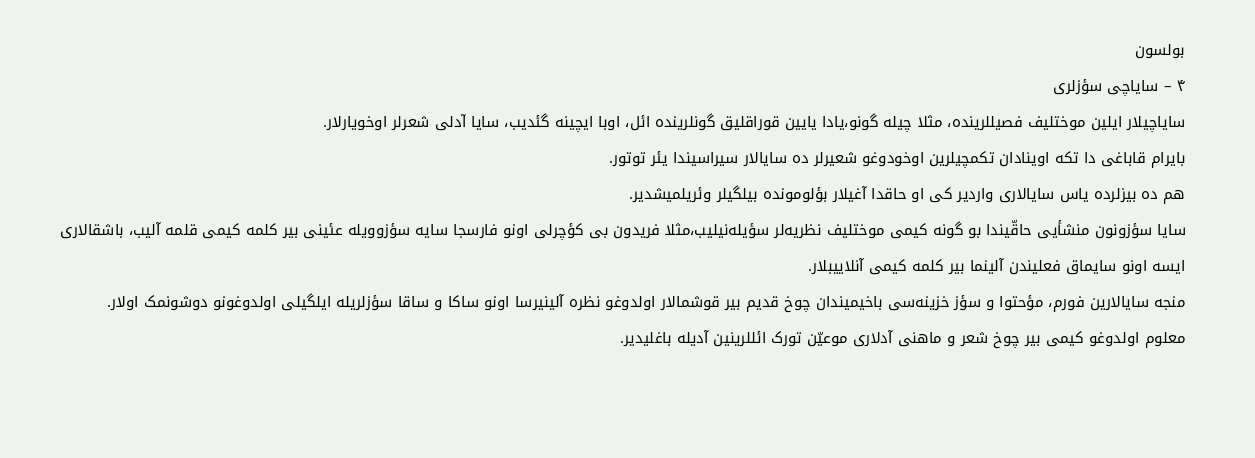بولسون
۴ – سایاچی سؤزلری
سایاچیلار ایلین موختلیف فصیللرینده، مثلا چیله گونو‌،‌یادا یایین قوراقلیق گونلرینده ائل‌، اوبا ایچینه گئدیب، سایا آدلی شعرلر اوخویارلار.
بایرام قاباغی دا تکه اوینادان تکمچیلرین اوخودوغو شعیرلر ده سایالار سیراسیندا یئر توتور.
هم ده بیزلرده یاس سایالاری واردیر کی او حاقدا آغیلار بؤلومونده بیلگیلر وئریلمیشدیر.
سایا سؤزونون منشأیی حاقّیندا بو گونه کیمی موختلیف نظریه‌لر سؤیله‌‌نیلیب‌،‌مثلا فریدون بی کؤچرلی اونو فارسجا سایه سؤزوویله عئینی بیر کلمه کیمی قلمه آلیب‌، باشقالاری ایسه اونو سایماق فعلیندن آلینما بیر کلمه کیمی آنلاییبلار.
منجه سایالارین فورم‌، مؤحتوا و سؤز خزینه‌سی باخیمیندان چوخ قدیم بیر قوشمالار اولدوغو نظره آلینیرسا اونو ساکا و ساقا سؤزلریله ایلگیلی اولدوغونو دوشونمک اولار.
معلوم اولدوغو کیمی بیر چوخ شعر و ماهنی آدلاری موعیّن تورک ائللرینین آدیله باغلیدیر.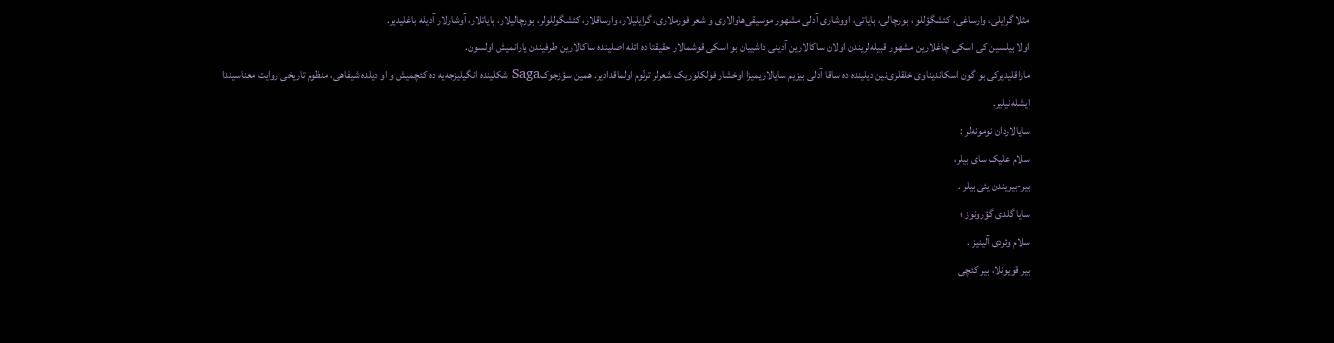مثلا گرایلی‌، وارساغی‌، کئشگؤللو ‌، بورچالی‌، بایاتی‌، اووشاری آدلی مشهور موسیقی‌هاوالاری و شعر فورملاری‌، گرایلیلار‌، وارساقلار‌، کئشگوللولر‌، بورچالیلار‌، بایاتلار‌، آوشارلار آدیله باغلیدیر.
اولا بیلسین کی اسکی چاغلارین مشهور قبیله‌لریندن اولان ساکالارین آدینی داشییان بو اسکی قوشمالار حقیقتا ده ائله اصلینده ساکالارین طرفیندن یارانمیش اولسون.
ماراقلیدیرکی بو گون اسکاندیناوی خلقلری‌نین دیلینده ده ساقا آدلی بیزیم سایالاریمیزا اوخشار فولکلوریک شعرلر ترنّوم اولماقدادیر. همین سؤزجوکSaga شکلینده انگیلیزجه‌یه ده کئچمیش و او دیلده شیفاهی‌، منظوم تاریخی روایت معناسیندا ایشله‌‌نیلیر.
سایالاردان نومونه‌لر :
سلام علیک سای بیلر‌،
بیر-بیریندن یئی بیلر .
سایا گلدی گؤرونوز ؛
سلام وئردی آلینیز .
بیر قویونلا‌، بیر کئچی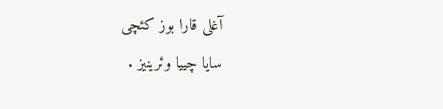آغلی قارا بوز کئچی
سایا چییا وئرینیز .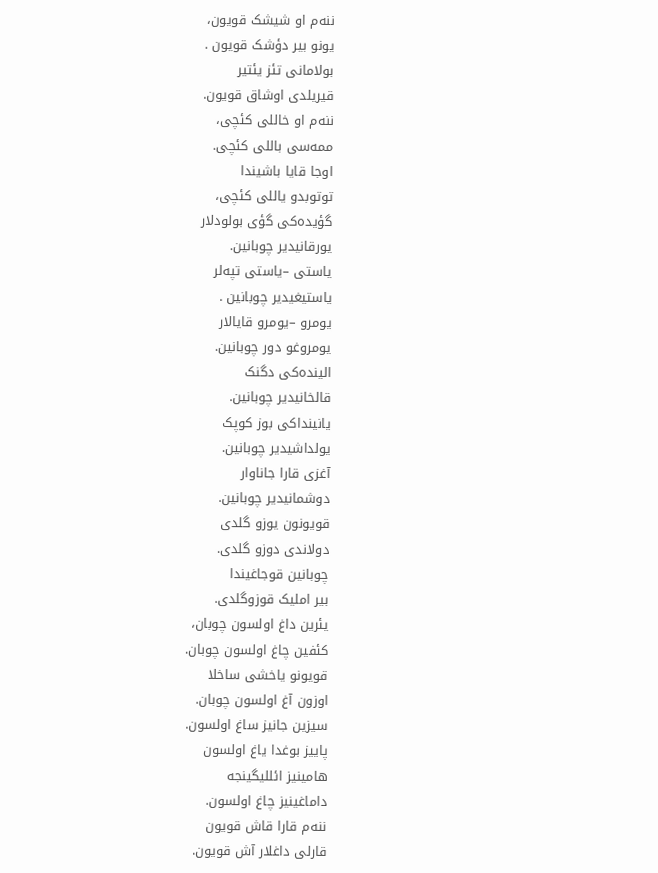ننه‌م او شیشک قویون‌،
یونو بیر دؤشک قویون .
بولامانی تئز یئتیر
قیریلدی اوشاق قویون.
ننه‌م او خاللی کئچی،
ممه‌سی باللی کئچی.
اوجا قایا باشیندا
توتوبدو یاللی کئچی‌،
گؤیده‌کی گؤی بولودلار
یورقانیدیر چوبانین.
یاستی –یاستی تپه‌لر
یاستیغیدیر چوبانین .
یومرو –یومرو قایالار
یومروغو دور چوبانین.
الینده‌کی دگنک
قالخانیدیر چوبانین.
یانیندا‌کی بوز کوپک
یولداشیدیر چوبانین.
آغزی قارا جاناوار
دوشمانیدیر چوبانین.
قویونون یوزو گلدی
دولاندی دوزو گلدی.
چوبانین قوجاغیندا
بیر املیک قوزوگلدی.
یئرین داغ اولسون چوبان‌،
کئفین چاغ اولسون چوبان.
قویونو یاخشی ساخلا
اوزون آغ اولسون چوبان.
سیزین جانیز ساغ اولسون.
پاییز بوغدا یاغ اولسون
هامینیز ائللیگینجه
داماغینیز چاغ اولسون.
ننه‌م قارا قاش قویون
قارلی داغلار آش قویون.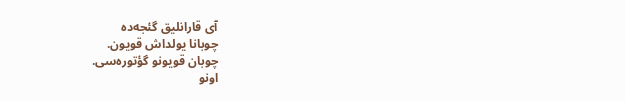آی قارانلیق گئجه‌ده
چوبانا یولداش قویون.
چوبان قویونو گؤتوره‌سی.
اونو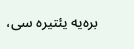بره‌یه یئتیره سی،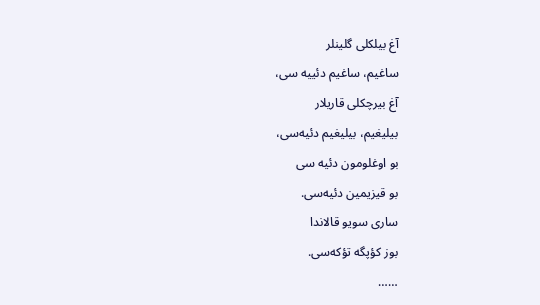آغ بیلکلی گلینلر
ساغیم، ساغیم دئییه سی،
آغ بیرچکلی قاریلار
بیلیغیم، بیلیغیم دئیه‌سی،
بو اوغلومون دئیه سی
بو قیزیمین دئیه‌سی.
ساری سویو قالاندا
بوز کؤپگه تؤکه‌سی.
……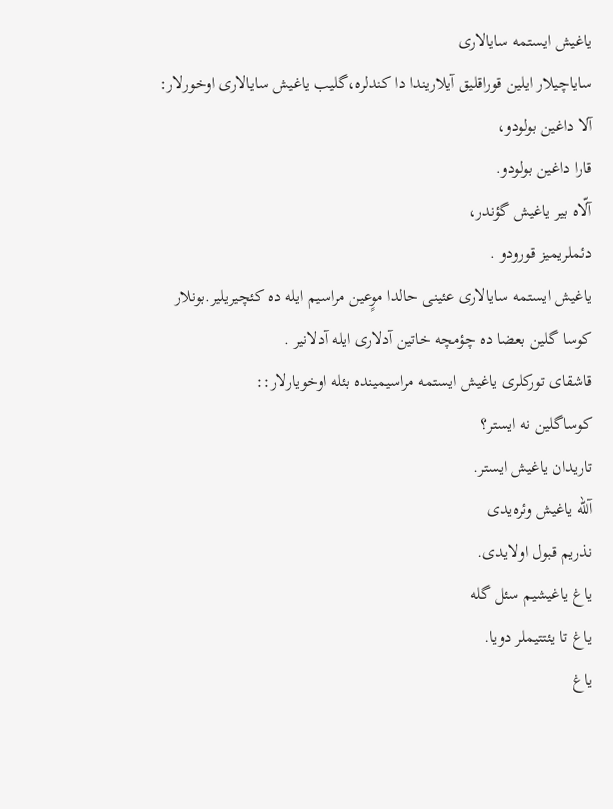یاغیش ایستمه سایالاری
سایاچیلار ایلین قوراقلیق آیلاریندا دا کندلره،گلیب یاغیش سایالاری اوخورلار:
آلا داغین بولودو،
قارا داغین بولودو.
آلّاه بیر یاغیش گؤندر،
دئملریمیز قورودو .
یاغیش ایستمه سایالاری عئینی حالدا موٍعین مراسیم ایله ده کئچیریلیر.بونلار کوسا گلین بعضا ده چؤمچه خاتین آدلاری ایله آدلانیر .
قاشقای تورکلری یاغیش ایستمه مراسیمینده بئله اوخویارلار::
کوساگلین نه ایستر؟
تاریدان یاغیش ایستر.
آلله یاغیش وئره‌یدی
نذریم قبول اولایدی.
یاغ یاغیشیم سئل گله
یاغ تا یئتتیملر دویا.
یاغ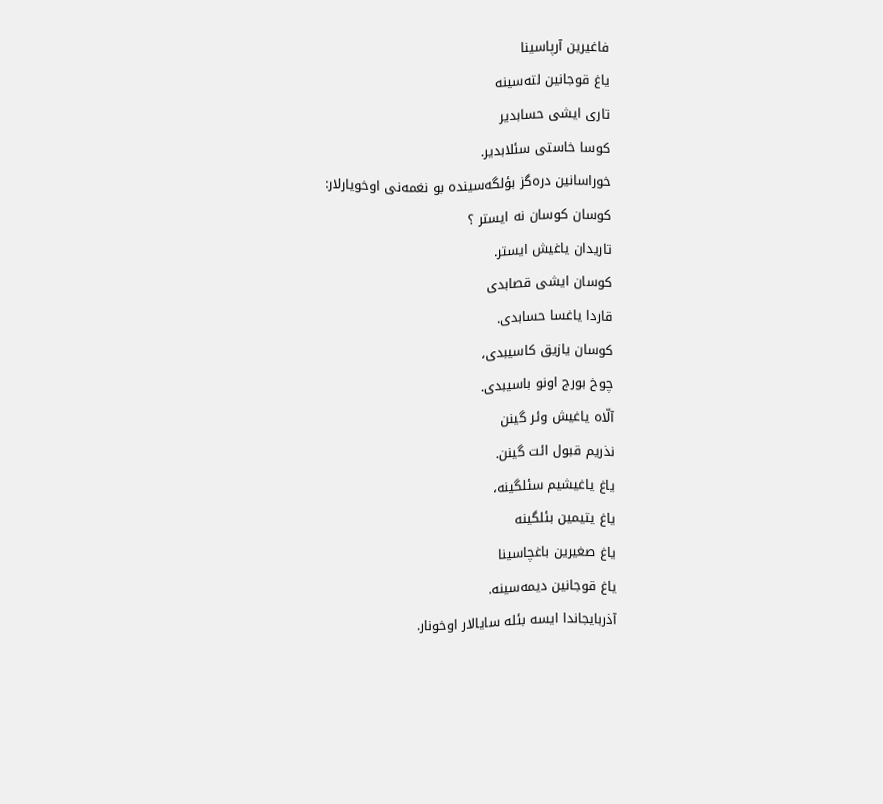فاغیرین آرپاسینا
یاغ قوجانین لته‌سینه
تاری ایشی حسابدیر
کوسا خاستی سئلابدیر.
خوراسانین دره‌گز بؤلگه‌سینده بو نغمه‌نی اوخویارلار:
کوسان کوسان نه ایستر ؟
تاریدان یاغیش ایستر.
کوسان ایشی قصابدی
قاردا یاغسا حسابدی.
کوسان یازیق کاسیبدی،
چوخ بورج اونو باسیبدی.
آلّاه یاغیش وئر گینن
نذریم قبول ائت گینن.
یاغ یاغیشیم سئلگینه،
یاغ یتیمین بئلگینه
یاغ صغیرین باغچاسینا
یاغ قوجانین دیمه‌سینه.
آذربایجاندا ایسه بئله سایالار اوخونار.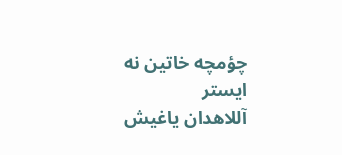چؤمچه خاتین نه ایستر
آللاهدان یاغیش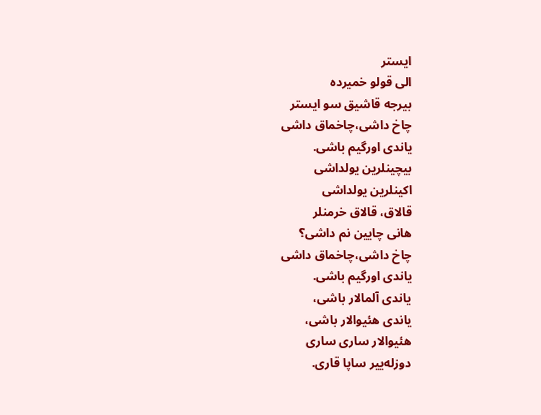ایستر
الی قولو خمیرده
بیرجه قاشیق سو ایستر
چاخ داشی‌،چاخماق داشی
یاندی اورگیم باشی.
بیچینلرین یولداشی
اکینلرین یولداشی
قالاق، قالاق خرمنلر
هانی چایین نم داشی؟
چاخ داشی‌،چاخماق داشی
یاندی اورگیم باشی.
یاندی آلمالار باشی،
یاندی هئیوالار باشی،
هئیوالار ساری ساری
دوزله‌ییر ساپا قاری.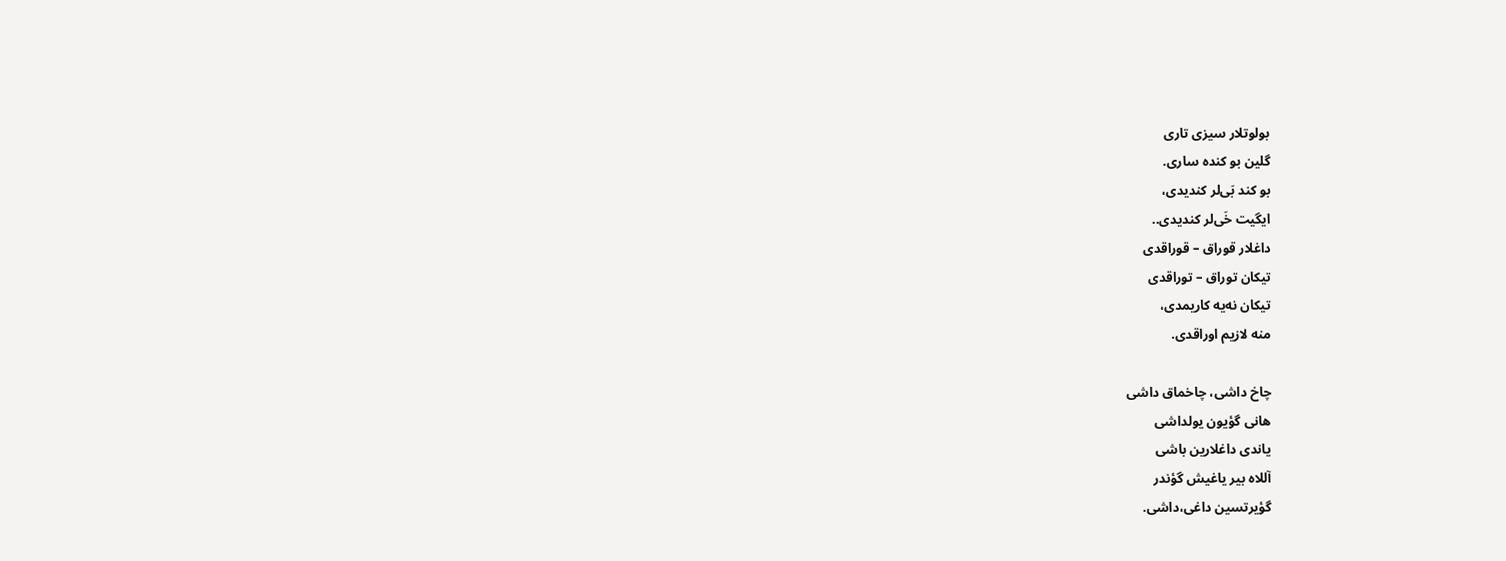بولوتلار سیزی تاری
گلین بو کنده ساری.
بو کند بَی‌لر کندیدی،
ایگیت خَی‌لر کندیدی..
داغلار قوراق – قوراقدی
تیکان توراق – توراقدی
تیکان نه‌یه کاریمدی،
منه لازیم اوراقدی.

چاخ داشی‌، چاخماق داشی
هانی گؤیون یولداشی
یاندی داغلارین باشی
آللاه بیر یاغیش گؤندر
گؤیرتسین داغی‌،داشی.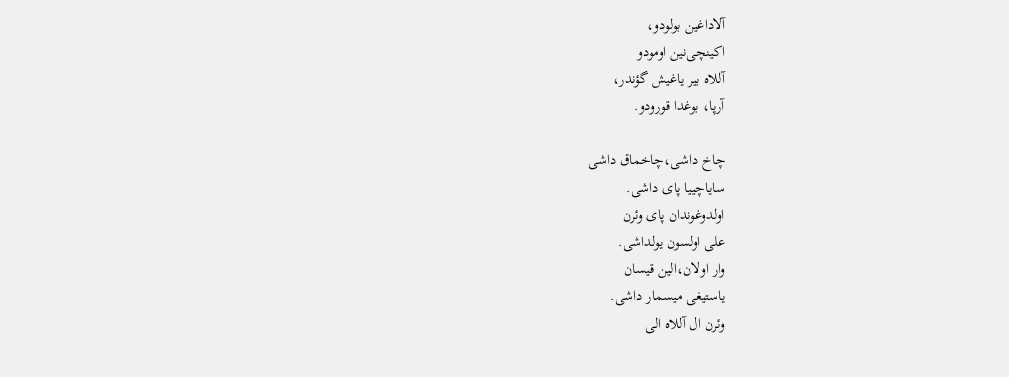آلاداغین بولودو‌،
اکینچی‌نین اومودو
آللاه بیر یاغیش گؤندر،
آرپا‌، بوغدا قورودو.

چاخ داشی‌،چاخماق داشی
سایاچییا پای داشی.
اولدوغوندان پای وئرن
علی اولسون یولداشی.
وار اولان‌،الین قیسان
یاستیغی میسمار داشی.
وئرن ال آللاه الی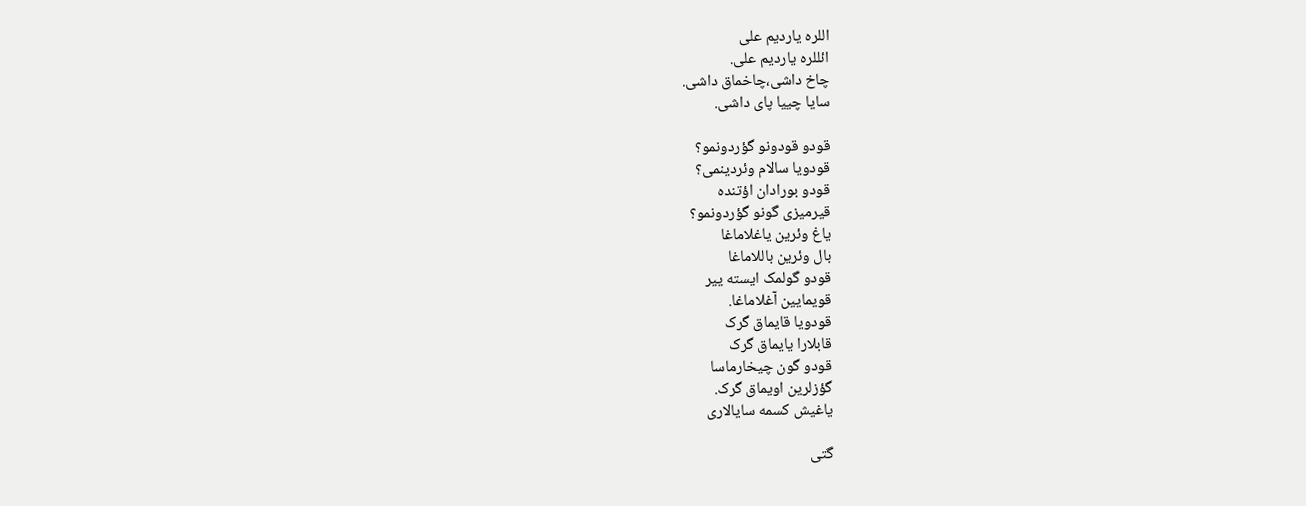اللره یاردیم علی
ائللره یاردیم علی.
چاخ داشی‌،چاخماق داشی.
سایا چییا پای داشی.

قودو قودونو گؤردونمو؟
قودویا سالام وئردینمی؟
قودو بورادان اؤتنده
قیرمیزی گونو گؤردونمو؟
یاغ وئرین یاغلاماغا
بال وئرین باللاماغا
قودو گولمک ایسته ییر
قویمایین آغلاماغا.
قودویا قایماق گرک
قابلارا یایماق گرک
قودو گون چیخارماسا
گؤزلرین اویماق گرک.
یاغیش کسمه سایالاری

گتی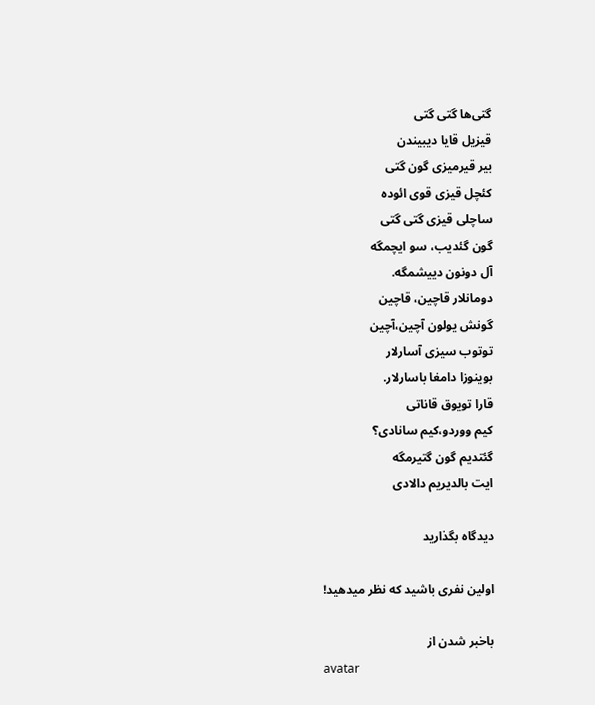گتی‌ها گتی گتی
قیزیل قایا دیبیندن
بیر قیرمیزی گون گتی
کئچل قیزی قوی ائوده
ساچلی قیزی گتی گتی
گون گئدیب، سو ایچمگه
آل دونون دییشمگه.
دومانلار قاچین، قاچین
گونش یولون آچین‌،آچین
توتوب سیزی آسارلار
بوینوزا دامغا باسارلار.
قارا تویوق قاناتی
کیم ووردو‌،کیم سانادی؟
گئتدیم گون گتیرمگه
ایت بالدیریم دالادی

دیدگاه بگذارید

اولین نفری باشید که نظر میدهید!

باخبر شدن از
avatar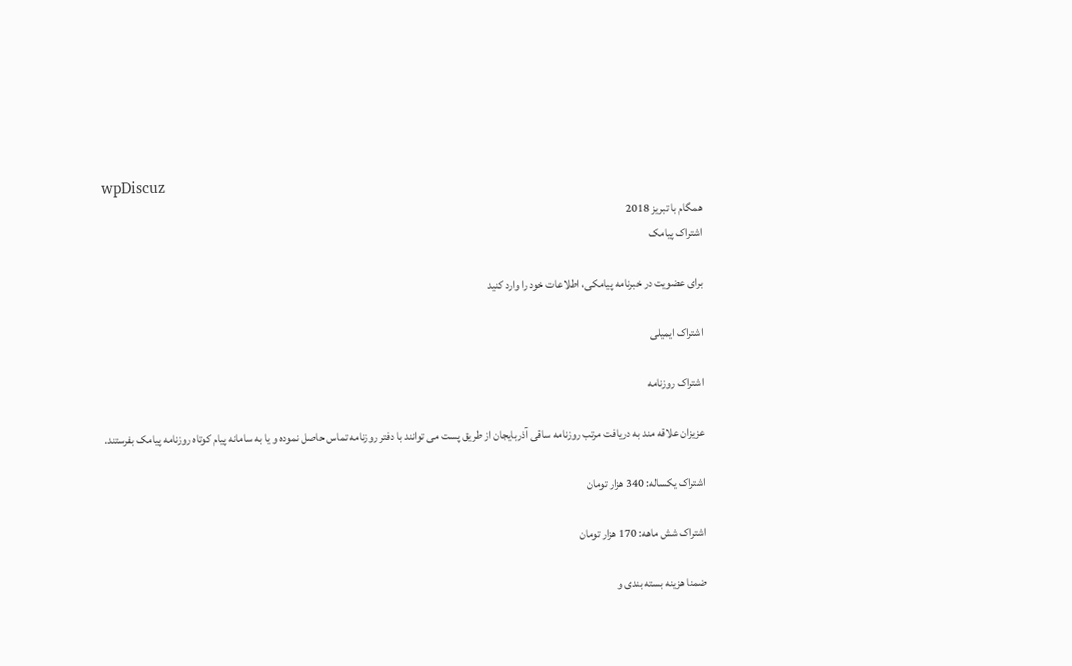wpDiscuz
همگام با تبریز 2018
اشتراک پیامک

برای عضویت در خبرنامه پیامکی، اطلاعات خود را وارد کنید

اشتراک ایمیلی

اشتراک روزنامه

عزیزان علاقه مند به دریافت مرتب روزنامه ساقی آذربایجان از طریق پست می توانند با دفتر روزنامه تماس حاصل نموده و یا به سامانه پیام کوتاه روزنامه پیامک بفرستند.

اشتراک یکساله: 340 هزار تومان

اشتراک شش ماهه: 170 هزار تومان

ضمنا هزینه بسته بندی و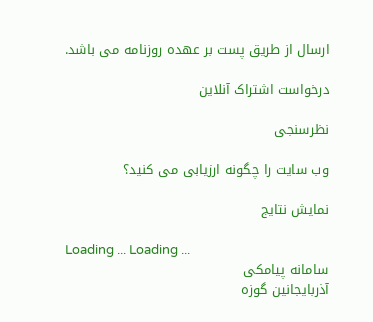ارسال از طریق پست بر عهده روزنامه می باشد.

درخواست اشتراک آنلاین

نظرسنجی

وب سایت را چگونه ارزیابی می کنید؟

نمایش نتایج

Loading ... Loading ...
سامانه پیامکی
آذربایجانین گوزه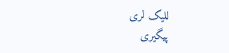للیک لری
پیگیری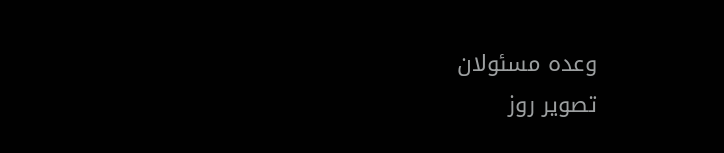وعده مسئولان
تصویر روز